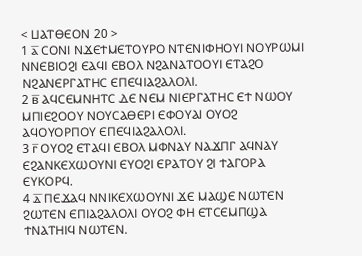< ⳘⲀⲦⲐⲈⲞⲚ 20 >
1 ⲁ̅ ⲤⲞⲚⲒ ⲚϪⲈϮⲘⲈⲦⲞⲨⲢⲞ ⲚⲦⲈⲚⲒⲪⲎⲞⲨⲒ ⲚⲞⲨⲢⲰⲘⲒ ⲚⲚⲈⲂⲒⲞϨⲒ ⲈⲀϤⲒ ⲈⲂⲞⲖ ⲚϨⲀⲚⲀⲦⲞⲞⲨⲒ ⲈⲦⲀϨⲞ ⲚϨⲀⲚⲈⲢⲄⲀⲦⲎⲤ ⲈⲠⲈϤⲒⲀϨⲀⲖⲞⲖⲒ.
2 ⲃ̅ ⲀϤⲤⲈⲘⲚⲎⲦⲤ ⲆⲈ ⲚⲈⲘ ⲚⲒⲈⲢⲄⲀⲦⲎⲤ ⲈϮ ⲚⲰⲞⲨ ⲘⲠⲒⲈϨⲞⲞⲨ ⲚⲞⲨⲤⲀⲐⲈⲢⲒ ⲈⲪⲞⲨⲀⲒ ⲞⲨⲞϨ ⲀϤⲞⲨⲞⲢⲠⲞⲨ ⲈⲠⲈϤⲒⲀϨⲀⲖⲞⲖⲒ.
3 ⲅ̅ ⲞⲨⲞϨ ⲈⲦⲀϤⲒ ⲈⲂⲞⲖ ⲘⲪⲚⲀⲨ ⲚⲀϪⲠⲄ ⲀϤⲚⲀⲨ ⲈϨⲀⲚⲔⲈⲬⲰⲞⲨⲚⲒ ⲈⲨⲞϨⲒ ⲈⲢⲀⲦⲞⲨ ϨⲒ ϮⲀⲄⲞⲢⲀ ⲈⲨⲔⲞⲢϤ.
4 ⲇ̅ ⲠⲈϪⲀϤ ⲚⲚⲒⲔⲈⲬⲰⲞⲨⲚⲒ ϪⲈ ⲘⲀϢⲈ ⲚⲰⲦⲈⲚ ϨⲰⲦⲈⲚ ⲈⲠⲒⲀϨⲀⲖⲞⲖⲒ ⲞⲨⲞϨ ⲪⲎ ⲈⲦⲤⲈⲘⲠϢⲀ ϮⲚⲀⲦⲎⲒϤ ⲚⲰⲦⲈⲚ.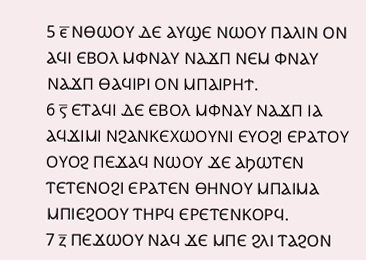5 ⲉ̅ ⲚⲐⲰⲞⲨ ⲆⲈ ⲀⲨϢⲈ ⲚⲰⲞⲨ ⲠⲀⲖⲒⲚ ⲞⲚ ⲀϤⲒ ⲈⲂⲞⲖ ⲘⲪⲚⲀⲨ ⲚⲀϪⲠ ⲚⲈⲘ ⲪⲚⲀⲨ ⲚⲀϪⲠ ⲐⲀϤⲒⲢⲒ ⲞⲚ ⲘⲠⲀⲒⲢⲎϮ.
6 ⲋ̅ ⲈⲦⲀϤⲒ ⲆⲈ ⲈⲂⲞⲖ ⲘⲪⲚⲀⲨ ⲚⲀϪⲠ ⲒⲀ ⲀϤϪⲒⲘⲒ ⲚϨⲀⲚⲔⲈⲬⲰⲞⲨⲚⲒ ⲈⲨⲞϨⲒ ⲈⲢⲀⲦⲞⲨ ⲞⲨⲞϨ ⲠⲈϪⲀϤ ⲚⲰⲞⲨ ϪⲈ ⲀϦⲰⲦⲈⲚ ⲦⲈⲦⲈⲚⲞϨⲒ ⲈⲢⲀⲦⲈⲚ ⲐⲎⲚⲞⲨ ⲘⲠⲀⲒⲘⲀ ⲘⲠⲒⲈϨⲞⲞⲨ ⲦⲎⲢϤ ⲈⲢⲈⲦⲈⲚⲔⲞⲢϤ.
7 ⲍ̅ ⲠⲈϪⲰⲞⲨ ⲚⲀϤ ϪⲈ ⲘⲠⲈ ϨⲖⲒ ⲦⲀϨⲞⲚ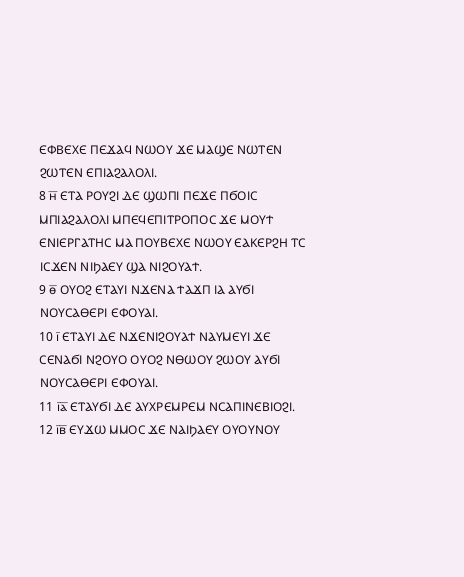ⲈⲪⲂⲈⲬⲈ ⲠⲈϪⲀϤ ⲚⲰⲞⲨ ϪⲈ ⲘⲀϢⲈ ⲚⲰⲦⲈⲚ ϨⲰⲦⲈⲚ ⲈⲠⲒⲀϨⲀⲖⲞⲖⲒ.
8 ⲏ̅ ⲈⲦⲀ ⲢⲞⲨϨⲒ ⲆⲈ ϢⲰⲠⲒ ⲠⲈϪⲈ ⲠϬⲞⲒⲤ ⲘⲠⲒⲀϨⲀⲖⲞⲖⲒ ⲘⲠⲈϤⲈⲠⲒⲦⲢⲞⲠⲞⲤ ϪⲈ ⲘⲞⲨϮ ⲈⲚⲒⲈⲢⲄⲀⲦⲎⲤ ⲘⲀ ⲠⲞⲨⲂⲈⲬⲈ ⲚⲰⲞⲨ ⲈⲀⲔⲈⲢϨⲎ ⲦⲤ ⲒⲤϪⲈⲚ ⲚⲒϦⲀⲈⲨ ϢⲀ ⲚⲒϨⲞⲨⲀϮ.
9 ⲑ̅ ⲞⲨⲞϨ ⲈⲦⲀⲨⲒ ⲚϪⲈⲚⲀ ϮⲀϪⲠ ⲒⲀ ⲀⲨϬⲒ ⲚⲞⲨⲤⲀⲐⲈⲢⲒ ⲈⲪⲞⲨⲀⲒ.
10 ⲓ̅ ⲈⲦⲀⲨⲒ ⲆⲈ ⲚϪⲈⲚⲒϨⲞⲨⲀϮ ⲚⲀⲨⲘⲈⲨⲒ ϪⲈ ⲤⲈⲚⲀϬⲒ ⲚϨⲞⲨⲞ ⲞⲨⲞϨ ⲚⲐⲰⲞⲨ ϨⲰⲞⲨ ⲀⲨϬⲒ ⲚⲞⲨⲤⲀⲐⲈⲢⲒ ⲈⲪⲞⲨⲀⲒ.
11 ⲓ̅ⲁ̅ ⲈⲦⲀⲨϬⲒ ⲆⲈ ⲀⲨⲬⲢⲈⲘⲢⲈⲘ ⲚⲤⲀⲠⲒⲚⲈⲂⲒⲞϨⲒ.
12 ⲓ̅ⲃ̅ ⲈⲨϪⲰ ⲘⲘⲞⲤ ϪⲈ ⲚⲀⲒϦⲀⲈⲨ ⲞⲨⲞⲨⲚⲞⲨ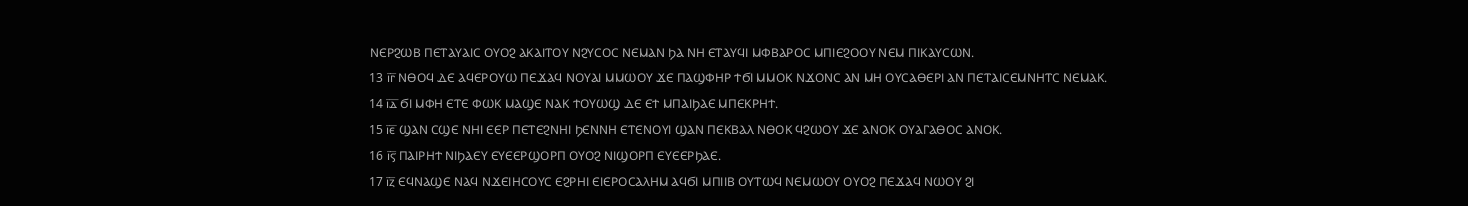ⲚⲈⲢϨⲰⲂ ⲠⲈⲦⲀⲨⲀⲒⲤ ⲞⲨⲞϨ ⲀⲔⲀⲒⲦⲞⲨ ⲚϨⲨⲤⲞⲤ ⲚⲈⲘⲀⲚ ϦⲀ ⲚⲎ ⲈⲦⲀⲨϤⲒ ⲘⲪⲂⲀⲢⲞⲤ ⲘⲠⲒⲈϨⲞⲞⲨ ⲚⲈⲘ ⲠⲒⲔⲀⲨⲤⲰⲚ.
13 ⲓ̅ⲅ̅ ⲚⲐⲞϤ ⲆⲈ ⲀϤⲈⲢⲞⲨⲰ ⲠⲈϪⲀϤ ⲚⲞⲨⲀⲒ ⲘⲘⲰⲞⲨ ϪⲈ ⲠⲀϢⲪⲎⲢ ϮϬⲒ ⲘⲘⲞⲔ ⲚϪⲞⲚⲤ ⲀⲚ ⲘⲎ ⲞⲨⲤⲀⲐⲈⲢⲒ ⲀⲚ ⲠⲈⲦⲀⲒⲤⲈⲘⲚⲎⲦⲤ ⲚⲈⲘⲀⲔ.
14 ⲓ̅ⲇ̅ ϬⲒ ⲘⲪⲎ ⲈⲦⲈ ⲪⲰⲔ ⲘⲀϢⲈ ⲚⲀⲔ ϮⲞⲨⲰϢ ⲆⲈ ⲈϮ ⲘⲠⲀⲒϦⲀⲈ ⲘⲠⲈⲔⲢⲎϮ.
15 ⲓ̅ⲉ̅ ϢⲀⲚ ⲤϢⲈ ⲚⲎⲒ ⲈⲈⲢ ⲠⲈⲦⲈϨⲚⲎⲒ ϦⲈⲚⲚⲎ ⲈⲦⲈⲚⲞⲨⲒ ϢⲀⲚ ⲠⲈⲔⲂⲀⲖ ⲚⲐⲞⲔ ϤϨⲰⲞⲨ ϪⲈ ⲀⲚⲞⲔ ⲞⲨⲀⲄⲀⲐⲞⲤ ⲀⲚⲞⲔ.
16 ⲓ̅ⲋ̅ ⲠⲀⲒⲢⲎϮ ⲚⲒϦⲀⲈⲨ ⲈⲨⲈⲈⲢϢⲞⲢⲠ ⲞⲨⲞϨ ⲚⲒϢⲞⲢⲠ ⲈⲨⲈⲈⲢϦⲀⲈ.
17 ⲓ̅ⲍ̅ ⲈϤⲚⲀϢⲈ ⲚⲀϤ ⲚϪⲈⲒⲎⲤⲞⲨⲤ ⲈϨⲢⲎⲒ ⲈⲒⲈⲢⲞⲤⲀⲖⲎⲘ ⲀϤϬⲒ ⲘⲠⲒⲒⲂ ⲞⲨⲦⲰϤ ⲚⲈⲘⲰⲞⲨ ⲞⲨⲞϨ ⲠⲈϪⲀϤ ⲚⲰⲞⲨ ϨⲒ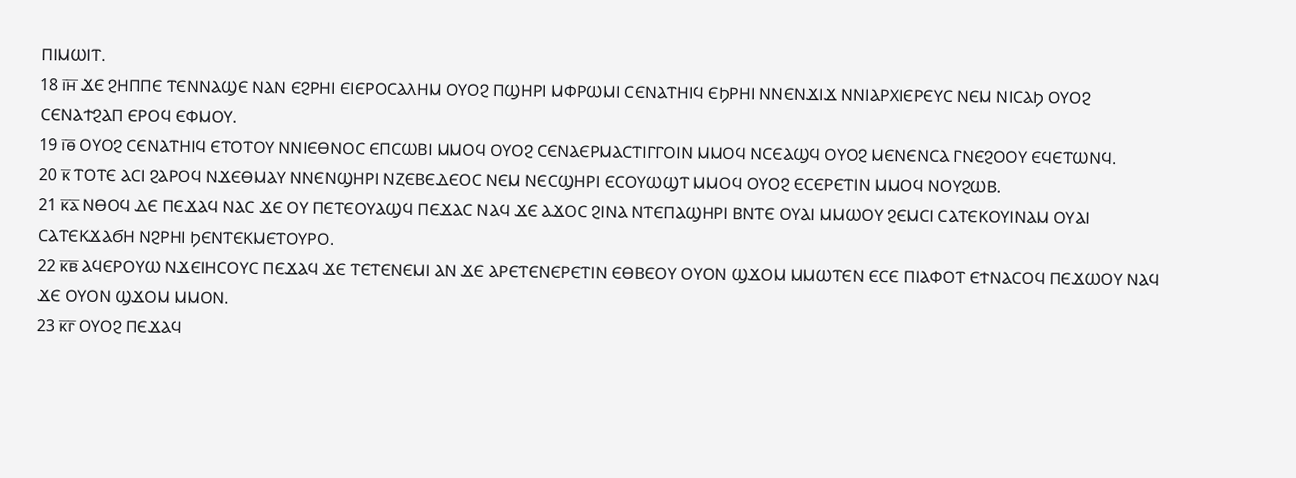ⲠⲒⲘⲰⲒⲦ.
18 ⲓ̅ⲏ̅ ϪⲈ ϨⲎⲠⲠⲈ ⲦⲈⲚⲚⲀϢⲈ ⲚⲀⲚ ⲈϨⲢⲎⲒ ⲈⲒⲈⲢⲞⲤⲀⲖⲎⲘ ⲞⲨⲞϨ ⲠϢⲎⲢⲒ ⲘⲪⲢⲰⲘⲒ ⲤⲈⲚⲀⲦⲎⲒϤ ⲈϦⲢⲎⲒ ⲚⲚⲈⲚϪⲒϪ ⲚⲚⲒⲀⲢⲬⲒⲈⲢⲈⲨⲤ ⲚⲈⲘ ⲚⲒⲤⲀϦ ⲞⲨⲞϨ ⲤⲈⲚⲀϮϨⲀⲠ ⲈⲢⲞϤ ⲈⲪⲘⲞⲨ.
19 ⲓ̅ⲑ̅ ⲞⲨⲞϨ ⲤⲈⲚⲀⲦⲎⲒϤ ⲈⲦⲞⲦⲞⲨ ⲚⲚⲒⲈⲐⲚⲞⲤ ⲈⲠⲤⲰⲂⲒ ⲘⲘⲞϤ ⲞⲨⲞϨ ⲤⲈⲚⲀⲈⲢⲘⲀⲤⲦⲒⲄⲄⲞⲒⲚ ⲘⲘⲞϤ ⲚⲤⲈⲀϢϤ ⲞⲨⲞϨ ⲘⲈⲚⲈⲚⲤⲀ ⲄⲚⲈϨⲞⲞⲨ ⲈϤⲈⲦⲰⲚϤ.
20 ⲕ̅ ⲦⲞⲦⲈ ⲀⲤⲒ ϨⲀⲢⲞϤ ⲚϪⲈⲐⲘⲀⲨ ⲚⲚⲈⲚϢⲎⲢⲒ ⲚⲌⲈⲂⲈⲆⲈⲞⲤ ⲚⲈⲘ ⲚⲈⲤϢⲎⲢⲒ ⲈⲤⲞⲨⲰϢⲦ ⲘⲘⲞϤ ⲞⲨⲞϨ ⲈⲤⲈⲢⲈⲦⲒⲚ ⲘⲘⲞϤ ⲚⲞⲨϨⲰⲂ.
21 ⲕ̅ⲁ̅ ⲚⲐⲞϤ ⲆⲈ ⲠⲈϪⲀϤ ⲚⲀⲤ ϪⲈ ⲞⲨ ⲠⲈⲦⲈⲞⲨⲀϢϤ ⲠⲈϪⲀⲤ ⲚⲀϤ ϪⲈ ⲀϪⲞⲤ ϨⲒⲚⲀ ⲚⲦⲈⲠⲀϢⲎⲢⲒ ⲂⲚⲦⲈ ⲞⲨⲀⲒ ⲘⲘⲰⲞⲨ ϨⲈⲘⲤⲒ ⲤⲀⲦⲈⲔⲞⲨⲒⲚⲀⲘ ⲞⲨⲀⲒ ⲤⲀⲦⲈⲔϪⲀϬⲎ ⲚϨⲢⲎⲒ ϦⲈⲚⲦⲈⲔⲘⲈⲦⲞⲨⲢⲞ.
22 ⲕ̅ⲃ̅ ⲀϤⲈⲢⲞⲨⲰ ⲚϪⲈⲒⲎⲤⲞⲨⲤ ⲠⲈϪⲀϤ ϪⲈ ⲦⲈⲦⲈⲚⲈⲘⲒ ⲀⲚ ϪⲈ ⲀⲢⲈⲦⲈⲚⲈⲢⲈⲦⲒⲚ ⲈⲐⲂⲈⲞⲨ ⲞⲨⲞⲚ ϢϪⲞⲘ ⲘⲘⲰⲦⲈⲚ ⲈⲤⲈ ⲠⲒⲀⲪⲞⲦ ⲈϮⲚⲀⲤⲞϤ ⲠⲈϪⲰⲞⲨ ⲚⲀϤ ϪⲈ ⲞⲨⲞⲚ ϢϪⲞⲘ ⲘⲘⲞⲚ.
23 ⲕ̅ⲅ̅ ⲞⲨⲞϨ ⲠⲈϪⲀϤ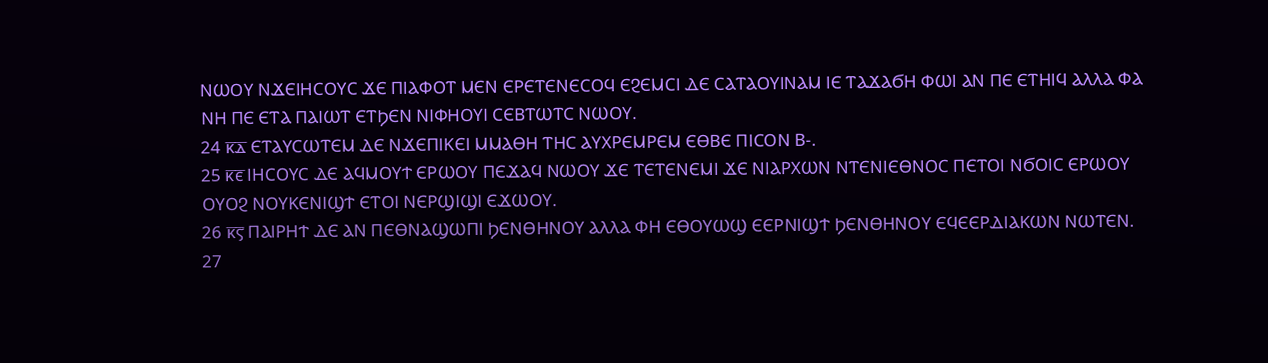ⲚⲰⲞⲨ ⲚϪⲈⲒⲎⲤⲞⲨⲤ ϪⲈ ⲠⲒⲀⲪⲞⲦ ⲘⲈⲚ ⲈⲢⲈⲦⲈⲚⲈⲤⲞϤ ⲈϨⲈⲘⲤⲒ ⲆⲈ ⲤⲀⲦⲀⲞⲨⲒⲚⲀⲘ ⲒⲈ ⲦⲀϪⲀϬⲎ ⲪⲰⲒ ⲀⲚ ⲠⲈ ⲈⲦⲎⲒϤ ⲀⲖⲖⲀ ⲪⲀ ⲚⲎ ⲠⲈ ⲈⲦⲀ ⲠⲀⲒⲰⲦ ⲈⲦϦⲈⲚ ⲚⲒⲪⲎⲞⲨⲒ ⲤⲈⲂⲦⲰⲦⲤ ⲚⲰⲞⲨ.
24 ⲕ̅ⲇ̅ ⲈⲦⲀⲨⲤⲰⲦⲈⲘ ⲆⲈ ⲚϪⲈⲠⲒⲔⲈⲒ ⲘⲘⲀⲐⲎ ⲦⲎⲤ ⲀⲨⲬⲢⲈⲘⲢⲈⲘ ⲈⲐⲂⲈ ⲠⲒⲤⲞⲚ Ⲃ-.
25 ⲕ̅ⲉ̅ ⲒⲎⲤⲞⲨⲤ ⲆⲈ ⲀϤⲘⲞⲨϮ ⲈⲢⲰⲞⲨ ⲠⲈϪⲀϤ ⲚⲰⲞⲨ ϪⲈ ⲦⲈⲦⲈⲚⲈⲘⲒ ϪⲈ ⲚⲒⲀⲢⲬⲰⲚ ⲚⲦⲈⲚⲒⲈⲐⲚⲞⲤ ⲠⲈⲦⲞⲒ ⲚϬⲞⲒⲤ ⲈⲢⲰⲞⲨ ⲞⲨⲞϨ ⲚⲞⲨⲔⲈⲚⲒϢϮ ⲈⲦⲞⲒ ⲚⲈⲢϢⲒϢⲒ ⲈϪⲰⲞⲨ.
26 ⲕ̅ⲋ̅ ⲠⲀⲒⲢⲎϮ ⲆⲈ ⲀⲚ ⲠⲈⲐⲚⲀϢⲰⲠⲒ ϦⲈⲚⲐⲎⲚⲞⲨ ⲀⲖⲖⲀ ⲪⲎ ⲈⲐⲞⲨⲰϢ ⲈⲈⲢⲚⲒϢϮ ϦⲈⲚⲐⲎⲚⲞⲨ ⲈϤⲈⲈⲢⲆⲒⲀⲔⲰⲚ ⲚⲰⲦⲈⲚ.
27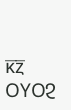ⲕ̅ⲍ̅ ⲞⲨⲞϨ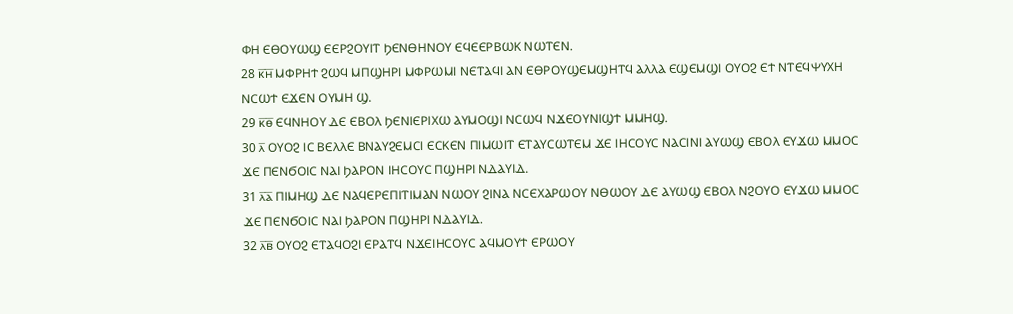ⲪⲎ ⲈⲐⲞⲨⲰϢ ⲈⲈⲢϨⲞⲨⲒⲦ ϦⲈⲚⲐⲎⲚⲞⲨ ⲈϤⲈⲈⲢⲂⲰⲔ ⲚⲰⲦⲈⲚ.
28 ⲕ̅ⲏ̅ ⲘⲪⲢⲎϮ ϨⲰϤ ⲘⲠϢⲎⲢⲒ ⲘⲪⲢⲰⲘⲒ ⲚⲈⲦⲀϤⲒ ⲀⲚ ⲈⲐⲢⲞⲨϢⲈⲘϢⲎⲦϤ ⲀⲖⲖⲀ ⲈϢⲈⲘϢⲒ ⲞⲨⲞϨ ⲈϮ ⲚⲦⲈϤⲮⲨⲬⲎ ⲚⲤⲰϮ ⲈϪⲈⲚ ⲞⲨⲘⲎ Ϣ.
29 ⲕ̅ⲑ̅ ⲈϤⲚⲎⲞⲨ ⲆⲈ ⲈⲂⲞⲖ ϦⲈⲚⲒⲈⲢⲒⲬⲰ ⲀⲨⲘⲞϢⲒ ⲚⲤⲰϤ ⲚϪⲈⲞⲨⲚⲒϢϮ ⲘⲘⲎϢ.
30 ⲗ̅ ⲞⲨⲞϨ ⲒⲤ ⲂⲈⲖⲖⲈ ⲂⲚⲀⲨϨⲈⲘⲤⲒ ⲈⲤⲔⲈⲚ ⲠⲒⲘⲰⲒⲦ ⲈⲦⲀⲨⲤⲰⲦⲈⲘ ϪⲈ ⲒⲎⲤⲞⲨⲤ ⲚⲀⲤⲒⲚⲒ ⲀⲨⲰϢ ⲈⲂⲞⲖ ⲈⲨϪⲰ ⲘⲘⲞⲤ ϪⲈ ⲠⲈⲚϬⲞⲒⲤ ⲚⲀⲒ ϦⲀⲢⲞⲚ ⲒⲎⲤⲞⲨⲤ ⲠϢⲎⲢⲒ ⲚⲆⲀⲨⲒⲆ.
31 ⲗ̅ⲁ̅ ⲠⲒⲘⲎϢ ⲆⲈ ⲚⲀϤⲈⲢⲈⲠⲒⲦⲒⲘⲀⲚ ⲚⲰⲞⲨ ϨⲒⲚⲀ ⲚⲤⲈⲬⲀⲢⲰⲞⲨ ⲚⲐⲰⲞⲨ ⲆⲈ ⲀⲨⲰϢ ⲈⲂⲞⲖ ⲚϨⲞⲨⲞ ⲈⲨϪⲰ ⲘⲘⲞⲤ ϪⲈ ⲠⲈⲚϬⲞⲒⲤ ⲚⲀⲒ ϦⲀⲢⲞⲚ ⲠϢⲎⲢⲒ ⲚⲆⲀⲨⲒⲆ.
32 ⲗ̅ⲃ̅ ⲞⲨⲞϨ ⲈⲦⲀϤⲞϨⲒ ⲈⲢⲀⲦϤ ⲚϪⲈⲒⲎⲤⲞⲨⲤ ⲀϤⲘⲞⲨϮ ⲈⲢⲰⲞⲨ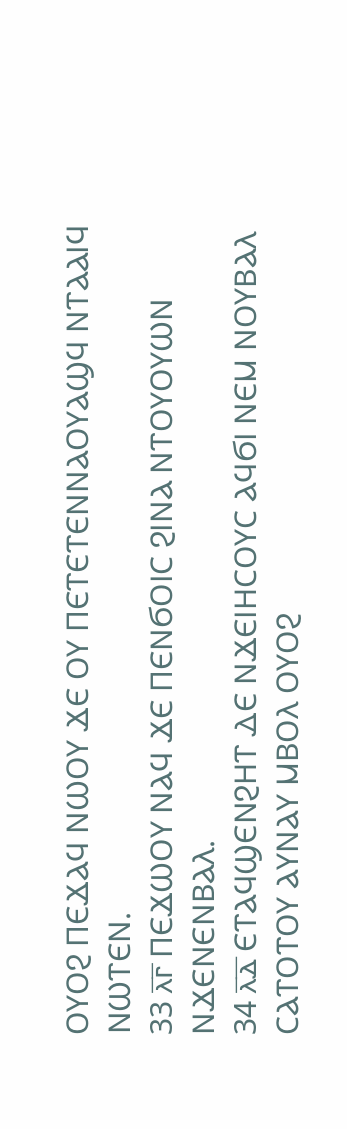ⲞⲨⲞϨ ⲠⲈϪⲀϤ ⲚⲰⲞⲨ ϪⲈ ⲞⲨ ⲠⲈⲦⲈⲦⲈⲚⲚⲀⲞⲨⲀϢϤ ⲚⲦⲀⲀⲒϤ ⲚⲰⲦⲈⲚ.
33 ⲗ̅ⲅ̅ ⲠⲈϪⲰⲞⲨ ⲚⲀϤ ϪⲈ ⲠⲈⲚϬⲞⲒⲤ ϨⲒⲚⲀ ⲚⲦⲞⲨⲞⲨⲰⲚ ⲚϪⲈⲚⲈⲚⲂⲀⲖ.
34 ⲗ̅ⲇ̅ ⲈⲦⲀϤϢⲈⲚϨⲎⲦ ⲆⲈ ⲚϪⲈⲒⲎⲤⲞⲨⲤ ⲀϤϬⲒ ⲚⲈⲘ ⲚⲞⲨⲂⲀⲖ ⲤⲀⲦⲞⲦⲞⲨ ⲀⲨⲚⲀⲨ ⲘⲂⲞⲖ ⲞⲨⲞϨ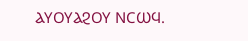ⲀⲨⲞⲨⲀϨⲞⲨ ⲚⲤⲰϤ.